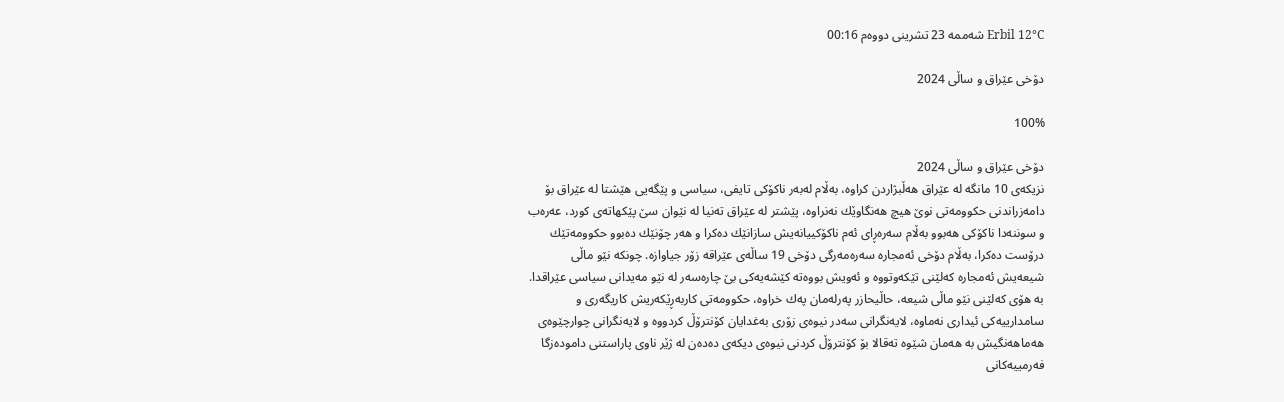Erbil 12°C شەممە 23 تشرینی دووەم 00:16

دۆخی عێراق و ساڵی 2024

100%

دۆخی عێراق و ساڵی 2024
نزیكه‌ی 10 مانگه‌ له‌ عێراق هه‌ڵبژاردن كراوه‌، به‌ڵام له‌به‌ر ناكۆكی تایفی، سیاسی و پێگه‌یی هێشتا له‌ عێراق بۆ دامه‌زراندنی حكوومه‌تی نوێ هیچ هه‌نگاوێك نه‌نراوه‌، پێشتر له‌ عێراق ته‌نیا له‌ نێوان سێ پێكهاته‌ی كورد، عه‌ره‌ب و سوننه‌دا ناكۆكی هه‌بوو به‌ڵام سه‌ره‌ڕای ئه‌م ناكۆكییانه‌یش سازانێك ده‌كرا و هه‌ر چۆنێك ده‌بوو حكوومه‌تێك درۆست ده‌كرا، به‌ڵام دۆخی ئه‌مجاره‌ سه‌ره‌مه‌رگی دۆخی 19 ساڵه‌ی عێراقه‌ زۆر جیاوازه‌. چونكه‌ نێو ماڵی شیعه‌یش ئه‌مجاره‌ كه‌لێنی تێكه‌وتووه‌ و ئه‌ویش بووه‌ته‌ كێشه‌یه‌كی بێ چاره‌سه‌ر له‌ نێو مه‌یدانی سیاسی عێراقدا.
به‌ هۆی كه‌لێنی نێو ماڵی شیعه‌، حاڵیحازر په‌رله‌مان په‌ك خراوه‌، حكوومه‌تی كاربه‌ڕێكه‌ریش كاریگه‌ری و سامدارییه‌كی ئیداری نه‌ماوه‌، لایه‌نگرانی سه‌در نیوه‌ی زۆری به‌غدایان كۆنترۆڵ كردووه‌ و لایه‌نگرانی چوارچێوه‌ی هه‌ماهه‌نگیش به‌ هه‌مان شێوه‌ ته‌قالا بۆ كۆنترۆڵ كردنی نیوه‌ی دیكه‌ی ده‌ده‌ن له‌ ژێر ناوی پاراستنی داموده‌زگا فه‌رمییه‌كانی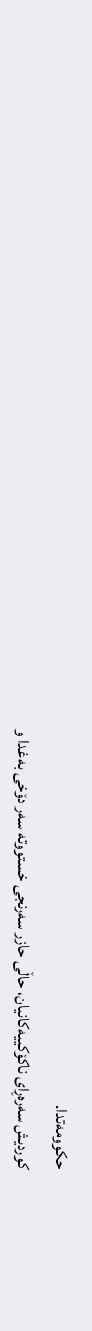حكوومه‌تدا.
كوردیش سه‌ره‌ڕای ناكۆكییه‌كانیان، حاڵی حازر سه‌رنجی خستووته‌ سه‌ر دۆخی به‌غدا و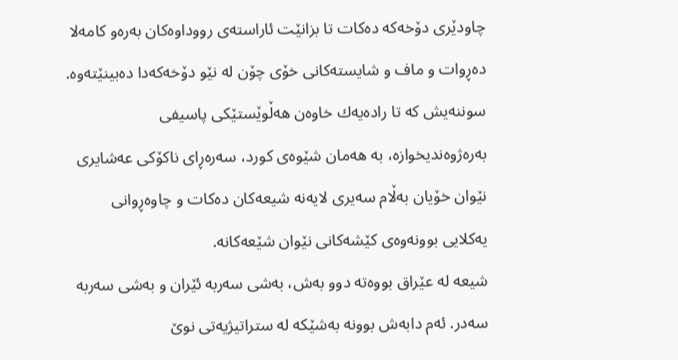چاودێری دۆخه‌كه‌ ده‌كات تا بزانێت ئاراسته‌ی رووداوه‌كان به‌ره‌و كامه‌لا ده‌ڕوات و ماف و شایسته‌كانی خۆی چۆن له‌ نێو دۆخه‌كه‌دا ده‌بینێته‌وه‌.
سوننه‌یش كه‌ تا راده‌یه‌ك خاوه‌ن هه‌ڵوێستێكی پاسیفی به‌ره‌ژوه‌ندیخوازه‌، به‌ هه‌مان شێوه‌ی كورد، سه‌ره‌ڕای ناكۆكی عه‌شایری نێوان خۆیان به‌ڵام سه‌یری لایه‌نه‌ شیعه‌كان ده‌كات و چاوه‌ڕوانی یه‌كلایی بوونه‌وه‌ی كێشه‌كانی نێوان شێعه‌كانه‌.
شیعه‌ له‌ عێراق بووه‌ته‌ دوو به‌ش، به‌شی سه‌ربه‌ ئێران و به‌شی سه‌ربه‌ سه‌در. ئه‌م دابه‌ش بوونه‌ به‌شێكه‌ له‌ ستراتیژیه‌تی نوێ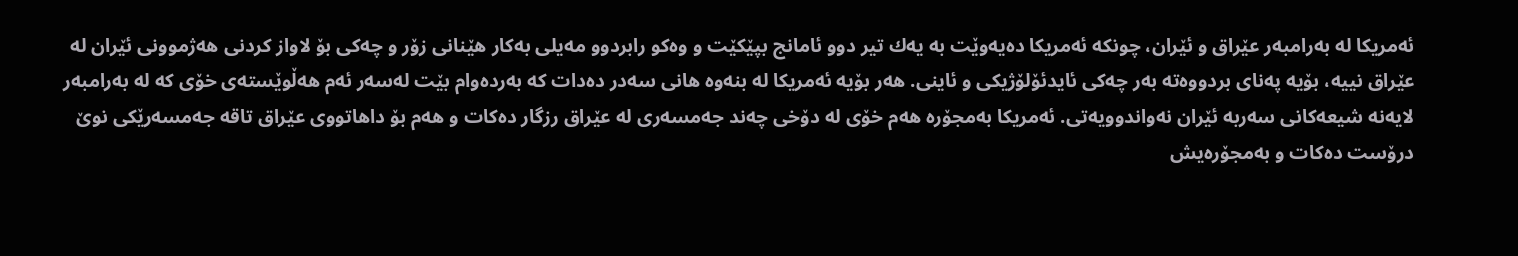ئه‌مریكا له‌ به‌رامبه‌ر عێراق و ئێران، چونكه‌ ئه‌مریكا ده‌یه‌وێت به‌ یه‌ك تیر دوو ئامانج بپێكێت و وه‌كو رابردوو مه‌یلی به‌كار هێنانی زۆر و چه‌كی بۆ لاواز كردنی هه‌ژموونی ئێران له‌ عێراق نییه‌، بۆیه‌ په‌نای بردووه‌ته‌ به‌ر چه‌كی ئایدئۆلۆژیكی و ئاینی. هه‌ر بۆیه‌ ئه‌مریكا له‌ بنه‌وه‌ هانی سه‌در ده‌دات كه‌ به‌رده‌وام بێت له‌سه‌ر ئه‌م هه‌ڵوێسته‌ی خۆی كه‌ له‌ به‌رامبه‌ر لایه‌نه‌ شیعه‌كانی سه‌ربه‌ ئێران نه‌واندوویه‌تی. ئه‌مریكا به‌مجۆره‌ هه‌م خۆی له‌ دۆخی چه‌ند جه‌مسه‌ری له‌ عێراق رزگار ده‌كات و هه‌م بۆ داهاتووی عێراق تاقه‌ جه‌مسه‌رێكی نوێ درۆست ده‌كات و به‌مجۆره‌یش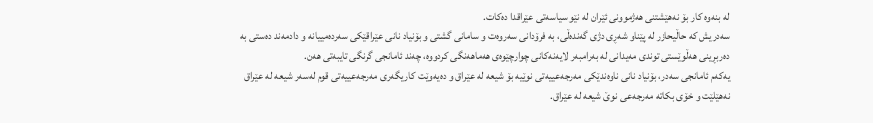له‌ بنه‌وه‌ كار بۆ نه‌هێشتنی هه‌ژموونی ئێران له‌ نێو سیاسه‌تی عێراقدا ده‌كات.
سه‌دریش كه‌ حاڵیحازر له‌ پێناو شه‌ڕی دژی گه‌نده‌ڵی، به‌ فرۆدانی سه‌روه‌ت و سامانی گشتی و بۆنیاد نانی عێراقێكی سه‌رده‌مییانه‌ و دادمه‌ند ده‌ستی به‌ ده‌ربڕینی هه‌ڵوێستی توندی مه‌یدانی له‌ به‌رامبه‌ر لایه‌نه‌كانی چوارچێوه‌ی هه‌ماهه‌نگی كردووه‌، چه‌ند ئامانجی گرنگی تایبه‌تی هه‌ن.
یه‌كه‌م ئامانجی سه‌در، بۆنیاد نانی ناوه‌ندێكی مه‌رجه‌عییه‌تی نوێیه‌ بۆ شیعه‌ له‌ عێراق و ده‌یه‌وێت كاریگه‌ری مه‌رجه‌عییه‌تی قوم له‌سه‌ر شیعه‌ له‌ عێراق نه‌هێلێت و خۆی بكاته‌ مه‌رجه‌عی نوێ شیعه‌ له‌ عێراق.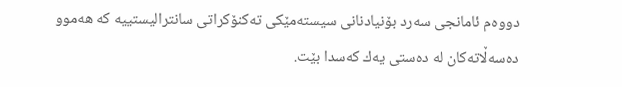دووه‌م ئامانجی سه‌رد بۆنیادنانی سیسته‌مێكی ته‌كنۆكراتی سانترالیستییه‌ كه‌ هه‌موو ده‌سه‌ڵاته‌كان له‌ ده‌ستی یه‌ك كه‌سدا بێت.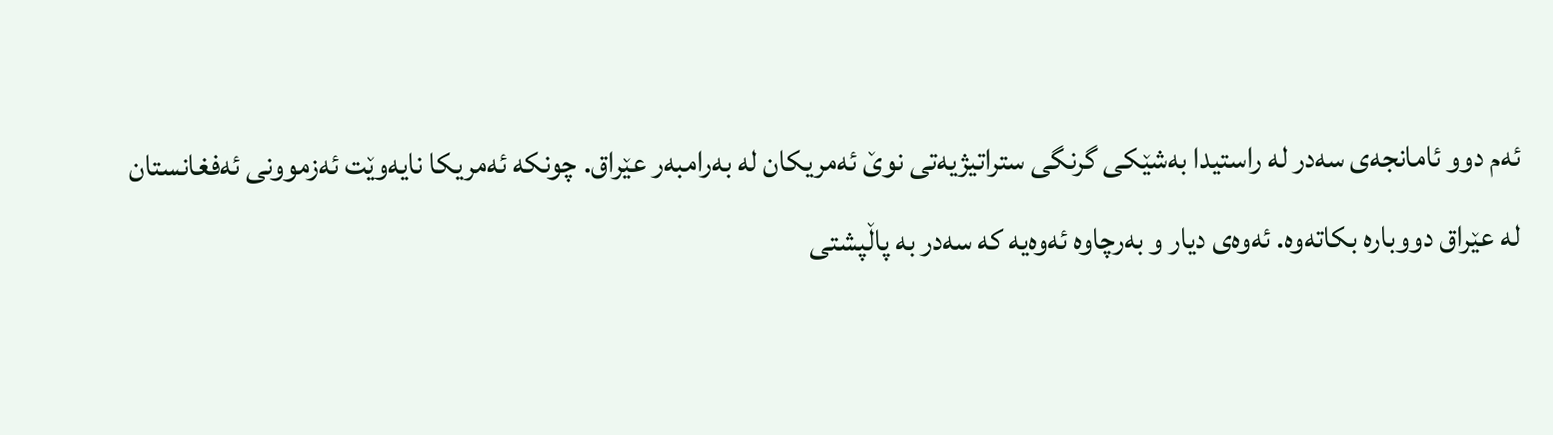ئه‌م دوو ئامانجه‌ی سه‌در له‌ راستیدا به‌شێكی گرنگی ستراتیژیه‌تی نوێ ئه‌مریكان له‌ به‌رامبه‌ر عێراق. چونكه‌ ئه‌مریكا نایه‌وێت ئه‌زموونی ئه‌فغانستان له‌ عێراق دووباره‌ بكاته‌وه‌. ئه‌وه‌ی دیار و به‌رچاوه‌ ئه‌وه‌یه‌ كه‌ سه‌در به‌ پاڵپشتی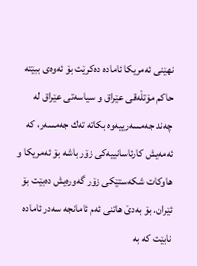نهێنی ئه‌مریكا ئاماده‌ ده‌كرێت بۆ ئه‌وه‌ی ببێته‌ حاكم مۆتڵه‌قی عێراق و سیاسه‌تی عێراق له‌ چه‌ند جه‌مسه‌رییه‌وه‌ بكاته‌ ته‌ك جه‌مسه‌ر، كه‌ ئه‌مه‌یش كارئاسانییه‌كی زۆر باشه‌ بۆ ئه‌مریكا و هاوكات شكه‌ستێكی زۆر گه‌وره‌یش ده‌بێت بۆ ئێران. بۆ به‌دێ هاتنی ئه‌م ئامانجه‌ سه‌در ئاماده‌ نابێت كه‌ به‌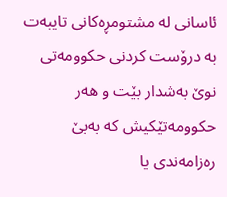ئاسانی له‌ مشتومڕه‌كانی تایبه‌ت به‌ درۆست كردنی حكوومه‌تی نوێ به‌شدار بێت و هه‌ر حكوومه‌تێكیش كه‌ به‌بێ ره‌زامه‌ندی یا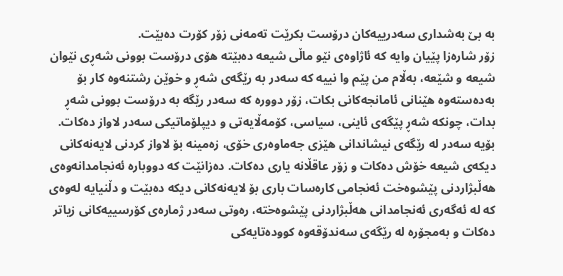به‌ بێ به‌شداری سه‌درییه‌كان درۆست بكرێت ته‌مه‌نی زۆر كۆرت ده‌بێت.
زۆر شاره‌زا پێیان وایه‌ كه‌ ئاژاوه‌ی نێو ماڵی شیعه‌ ده‌بێته‌ هۆی درۆست بوونی شه‌ڕی نێوان شیعه‌ و شێعه‌، به‌ڵام من پێم وا نییه‌ كه‌ سه‌در به‌ رێگه‌ی شه‌ڕ و خوێن رشتنه‌وه‌ كار بۆ به‌ده‌سته‌وه‌ هێنانی ئامانجه‌كانی بكات، زۆر دووره‌ كه‌ سه‌در رێگه‌ به‌ درۆست بوونی شه‌ڕ بدات، چونكه‌ شه‌ڕ پێگه‌ی ئاینی، سیاسی، كۆمه‌ڵایه‌تی و دیپلۆماتیكی سه‌در لاواز ده‌كات. بۆیه‌ سه‌در له‌ رێگه‌ی نیشاندانی هێزی جه‌ماوه‌ری خۆی، زه‌مینه‌ بۆ لاواز كردنی لایه‌نه‌كانی دیكه‌ی شیعه‌ خۆش ده‌كات و زۆر عاقڵانه‌ یاری ده‌كات. ده‌زانێت كه‌ دووباره‌ ئه‌نجامدانه‌وه‌ی هه‌ڵبژاردنی پێشوه‌خت ئه‌نجامی كاره‌سات باری بۆ لایه‌نه‌كانی دیكه‌ ده‌بێت و دڵنیایه‌ له‌وه‌ی كه‌ له‌ ئه‌گه‌ری ئه‌نجامدانی هه‌ڵبژاردنی پێشوه‌خته‌، ره‌وتی سه‌در ژماره‌ی كۆرسییه‌كانی زیاتر ده‌كات و به‌مجۆره‌ له‌ رێگه‌ی سه‌ندۆقه‌وه‌ كووده‌تایه‌كی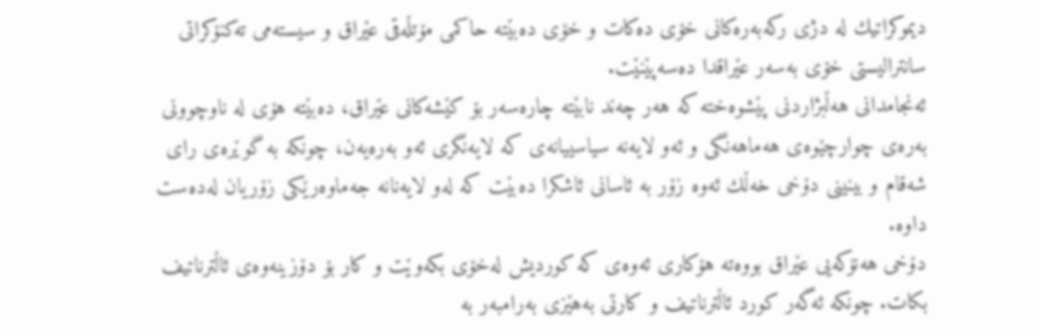دیموكراتیك له‌ دژی ركه‌به‌ره‌كانی خۆی ده‌كات و خۆی ده‌بێته‌ حاكمی مۆتڵه‌قی عێراق و سیسته‌می ته‌كنۆكراتی سانترالیستی خۆی به‌سه‌ر عێراقدا ده‌سه‌پێنێت.
ئه‌نجامدانی هه‌ڵبژاردنی پێشوه‌خته‌ كه‌ هه‌ر چه‌ند نابێته‌ چاره‌سه‌ر بۆ كێشه‌كانی عێراق، ده‌بێته‌ هۆی له‌ ناوچوونی به‌ره‌ی چوارچێوه‌ی هه‌ماهه‌نگی و ئه‌و لایه‌نه‌ سیاسییانه‌ی كه‌ لایه‌نگری ئه‌و به‌ره‌یه‌ن، چونكه‌ به‌ گوێره‌ی رای شه‌قام و بینینی دۆخی خه‌ڵك ئه‌وه‌ زۆر به‌ ئاسانی ئاشكرا ده‌بێت كه‌ له‌و لایه‌نانه‌ جه‌ماوه‌رێكی زۆریان له‌ده‌ست داوه‌.
دۆخی هه‌نۆكه‌یی عێراق بووه‌ته‌ هۆكاری ئه‌وه‌ی كه‌ كوردیش له‌خۆی بكه‌وێت و كار بۆ دۆزینه‌وه‌ی ئاڵترناتیف بكات. چونكه‌ ئه‌گه‌ر كورد ئاڵترناتیف و كارتی به‌هێزی به‌رامبه‌ر به‌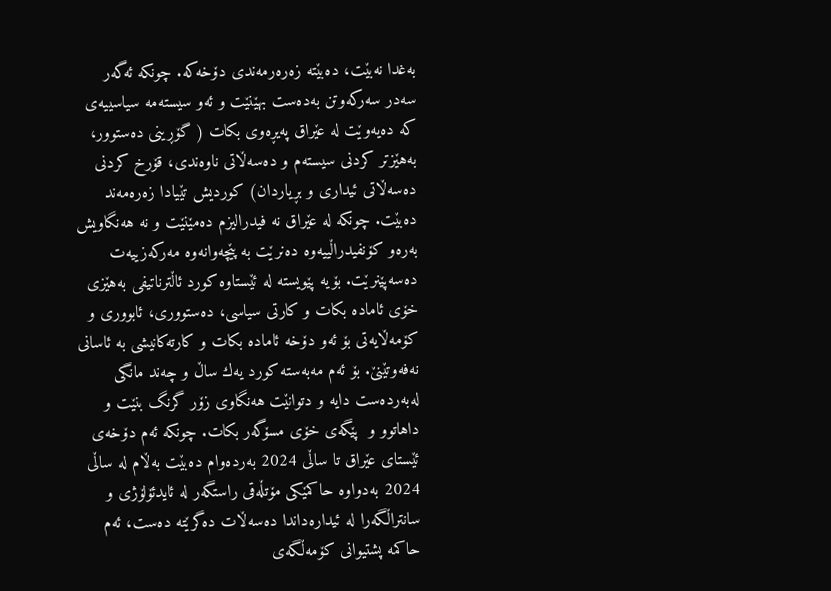به‌غدا نه‌بێت، ده‌بێته‌ زه‌ره‌رمه‌ندی دۆخه‌كه‌. چونكه‌ ئه‌گه‌ر سه‌در سه‌ركه‌وتن به‌ده‌ست بهێنێت و ئه‌و سیسته‌مه‌ سیاسییه‌ی كه‌ ده‌یه‌وێت له‌ عێراق په‌یڕه‌وی بكات ( گۆڕینی ده‌ستوور، به‌هێزتر كردنی سیسته‌م و ده‌سه‌ڵاتی ناوه‌ندی، قۆرخ كردنی ده‌سه‌ڵاتی ئیداری و بڕیاردان) كوردیش تێیادا زه‌ره‌مه‌ند ده‌بێت. چونكه‌ له‌ عێراق نه‌ فیدرالیزم ده‌مێنێت و نه‌ هه‌نگاویش به‌ره‌و كۆنفیدراڵییه‌وه‌ ده‌نرێت به‌ پێچه‌وانه‌وه‌ مه‌ركه‌زییه‌ت ده‌سه‌پێنرێت. بۆیه‌ پێویسته‌ له‌ ئێستاوه‌ كورد ئاڵترناتیفی به‌هێزی خۆی ئاماده‌ بكات و كارتی سیاسی، ده‌ستووری، ئابووری و كۆمه‌ڵایه‌تی بۆ ئه‌و دۆخه‌ ئاماده‌ بكات و كارته‌كانیشی به‌ ئاسانی نه‌فه‌وتێنێ. بۆ ئه‌م مه‌به‌سته‌ كورد یه‌ك ساڵ و چه‌ند مانگی له‌به‌رده‌ست دایه‌ و دتوانێت هه‌نگاوی زۆر گرنگ بنێت و داهاتوو و  پێگه‌ی خۆی مسۆگه‌ر بكات. چونكه‌ ئه‌م دۆخه‌ی ئێستای عێراق تا ساڵی 2024 به‌رده‌وام ده‌بێت به‌ڵام له‌ ساڵی 2024 به‌دواوه‌ حاكمێكی مۆتڵه‌قی راستگه‌ر له‌ ئایدئۆلۆژی و سانتراڵگه‌را له‌ ئیداره‌داندا ده‌سه‌ڵات ده‌گرێته‌ ده‌ست، ئه‌م حاكمه‌ پشتیوانی كۆمه‌ڵگه‌ی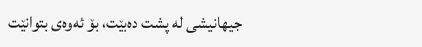جیهانیشی له‌ پشت ده‌بێت، بۆ ئه‌وه‌ی بتوانێت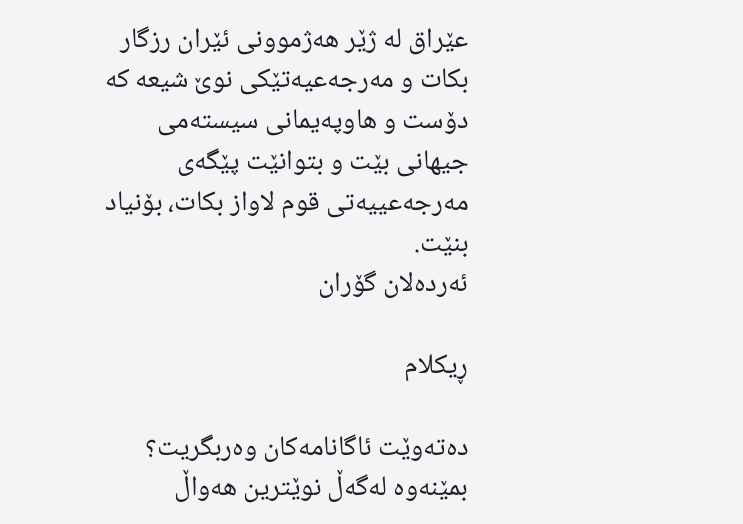عێراق له‌ ژێر هه‌ژموونی ئێران رزگار بكات و مه‌رجه‌عیه‌تێكی نوێ شیعه‌ كه‌ دۆست و هاوپه‌یمانی سیسته‌می جیهانی بێت و بتوانێت پێگه‌ی مه‌رجه‌عییه‌تی قوم لاواز بكات، بۆنیاد بنێت.
ئه‌رده‌لان گۆران

ڕیکلام

دەتەوێت ئاگانامەکان وەربگریت؟
بمێنەوە لەگەڵ نوێترین هەواڵ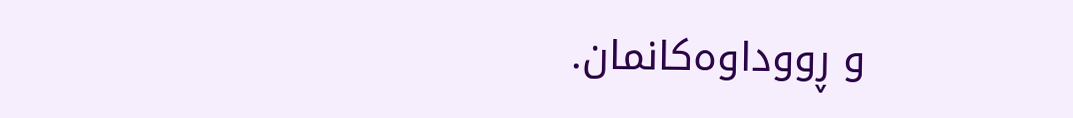و ڕووداوەکانمان.